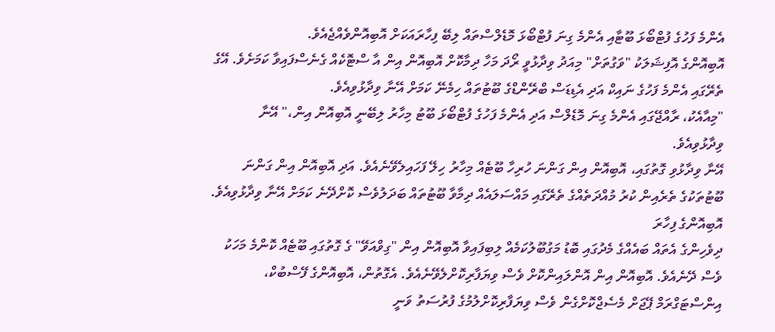އެންމެ ފަހުގެ ފުޓްބޯޅަ ބޫޓާއި އެންމެ ގިނަ ފުޓްބޯޅަ މޮޑެލްސްތައް ލިބޭ ފިހާރައަކަށް އޮބިއޮންވެއްޖެއެވެ.
އޮބިއޮންގެ އޮފިޝަލަކު "ވަގުތަށް" މިއަދު ވިދާޅުވީ ރޯދަ މަހާ ދިމާކޮށް އޮބިއޮން އިން އާ ސްޓޮކެއް ގެނެސްފައިވާ ކަމަށެވެ. އޭގެ ތެރޭގައި އެންމެ ފަހުގެ ނައިކް އަދި އެޑިޑަސް ބްރޭންޑްގެ ބޫޓުތައް ހިމެނޭ ކަމަށް އޭނާ ވިދާޅުވިއެވެ.
"މިއާއެކު، ރާއްޖޭގައި އެންމެ ގިނަ މޮޑެލްސް އަދި އެންމެ ފަހުގެ ފުޓްބޯޅަ ބޫޓު މިހާރު ލިބޭނީ އޮބިއޮން އިން،" އޭނާ ވިދާޅުވިއެވެ.
އޭނާ ވިދާޅުވި ގޮތުގައި، އޮބިއޮން އިން ގަންނަ ހުރިހާ ބޫޓެއް މިހާރު ހިލޭ ފަހައިލެވޭނެއެވެ. އަދި އޮބިއޮން އިން ގަންނަ ބޫޓުތަކުގެ ތެރެއިން ކުރު މުއްދަތެއްގެ ތެރޭގައި މައްސަލައެއް ދިމާވާ ބޫޓުތައް ބަދަލުވެސް ކޮށްދޭނެ ކަމަށް އޭނާ ވިދާޅުވިއެވެ.
އޮބިއޮންގެ ފިހާރަ
ދިވެހިންގެ އެތައް ބައެއްގެ މެދުގައި ބޮޑު މަގުބޫލުކަމެއް ލިބިފައިވާ އޮބިއޮން އިން "ގިވްއަވޭ" ގެ ގޮތުގައި ބޫޓެއް ކޮންމެ މަހަކު ވެސް ދޭނެއެވެ. އޮބިއޮން އިން އޮންލައިންކޮށް ވެސް ވިޔަފާރިކޮށްލެވޭނެއެވެ. އެގޮތުން، އޮބިއޮންގެ ފޭސްބުކް، އިންސްޓަގްރަމް ޕޭޖަށް މެސެޖްކޮށްގެން ވެސް ވިޔަފާރިކޮށްލުމުގެ ފުރުސަތު ވަނީ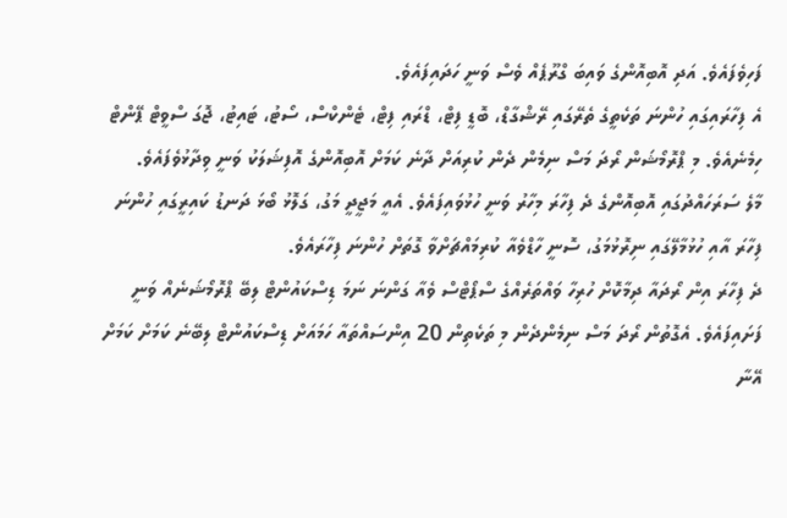ފަހިވެފައެވެ. އަދި އޮބިއޮންގެ ވައިބަ ގްރޫޕެއް ވެސް ވަނީ ހަދައިފައެވެ.
އެ ފިހާރައިގައި ހުންނަ ތަކެތީގެ ތެރޭގައި ރޭޝްގާޑް، ބޮޑީ ފިޓް، ޑްރައި ފިޓް، ޓެންކްސް، ސޯޓު، ޓައިޓު، ޖޮގަ ސްވީޓް ޕޭންޓް ހިމެނެއެވެ. މި ޕްރޮމޯޝަން ރޯދަ މަސް ނިމެން ދެން ކުރިއަށް ދާނެ ކަމަށް އޮބިއޮންގެ އޮފިޝަލަކު ވަނީ ވިދާޅުވެފައެވެ.
މާލެ ސަރަހައްދުގައި އޮބިއޮންގެ ދެ ފިހާރަ މިހާރު ވަނީ ހުޅުވައިފައެވެ. އެއީ މަޖީދީ މަގު، ގަލޮޅު ބޯޅަ ދަނޑު ކައިރީގައި ހުންނަ ފިހާރަ އާއި ހުޅުމާލޭގައި ނިރޮޅުމަގު، ސޮނީ ހާޑްވެއާ ކުރިމައްޗަށްވާ ގޮތަށް ހުންނަ ފިހާރައެވެ.
ދެ ފިހާރަ އިން ރޯދައާ ދިމާކޮށް ހުރިހާ ވައްތަރެއްގެ ސްޕޯޓްސް ވެއާ ގަންނަ ނަމަ ޑިސްކައުންޓް ލިބޭ ޕްރޮމޯޝަނެއް ވަނީ ފަށައިފައެވެ. އެގޮތުން ރޯދަ މަސް ނިމެންދެން މި ތަކެތިން 20 އިންސައްތައާ ހަމައަށް ޑިސްކައުންޓް ލިބޭނެ ކަމަށް ކަމަށް އޭނާ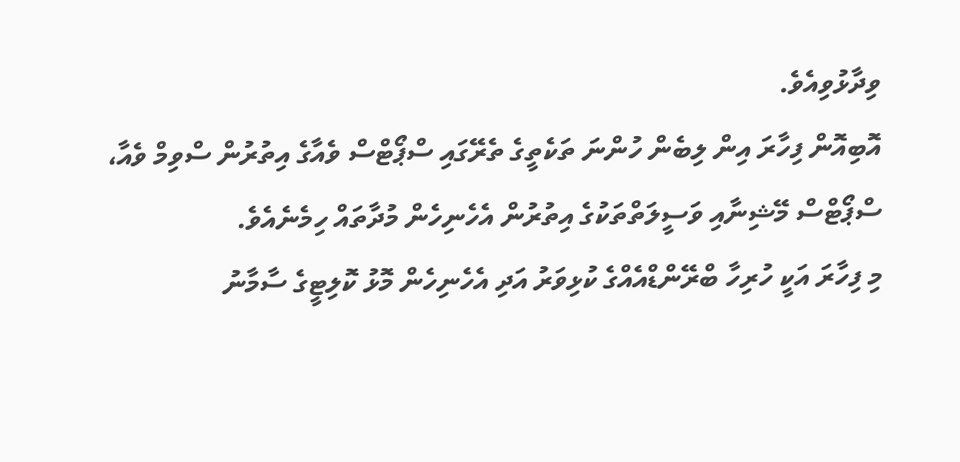ވިދާޅުވިއެވެ.
އޮބިއޮން ފިހާރަ އިން ލިބެން ހުންނަ ތަކެތީގެ ތެރޭގައި ސްޕޯޓްސް ވެއާގެ އިތުރުން ސްވިމް ވެއާ، ސްޕޯޓްސް މޭޝިނާއި ވަސީލަތްތަކުގެ އިތުރުން އެހެނިހެން މުދާތައް ހިމެނެއެވެ.
މި ފިހާރަ އަކީ ހުރިހާ ބްރޭންޑްއެއްގެ ކުޅިވަރު އަދި އެހެނިހެން މޮޅު ކޮލިޓީގެ ސާމާނު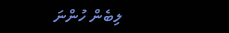ލިބެން ހުންނަ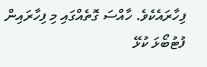ފިހާރައެކެވެ. ހާއްސަ ގޮތެއްގައި މި ފިހާރައިން ފުޓުބޯޅަ ކުޅޭ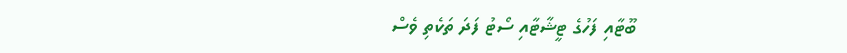ބޫޓާއި ފަހުގެ ޓީޝާޓާއި ސޯޓު ފަދަ ތަކެތި ވެސް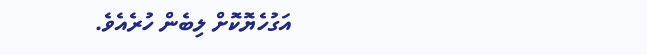އަގުހެޔޮކޮށް ލިބެން ހުރެއެވެ.